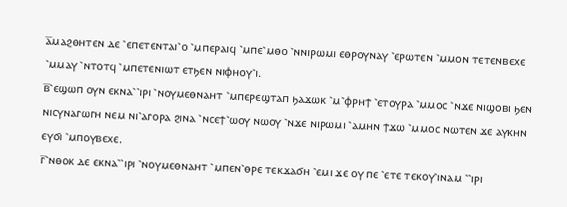ⲁ̅ⲙⲁϩⲑⲏⲧⲉⲛ ⲇⲉ ⳿ⲉⲡⲉⲧⲉⲛⲧⲁⲓ⳿ⲟ ⳿ⲙⲡⲉⲣⲁⲓϥ ⳿ⲙⲡⲉ⳿ⲙⲑⲟ ⳿ⲛⲛⲓⲣⲱⲙⲓ ⲉⲑⲣⲟⲩⲛⲁⲩ ⳿ⲉⲣⲱⲧⲉⲛ ⳿ⲙⲙⲟⲛ ⲧⲉⲧⲉⲛⲃⲉⲭⲉ ⳿ⲙⲙⲁⲩ ⳿ⲛⲧⲟⲧϥ ⳿ⲙⲡⲉⲧⲉⲛⲓⲱⲧ ⲉⲧϧⲉⲛ ⲛⲓⲫⲏⲟⲩ⳿ⲓ.
ⲃ̅⳿ⲉϣⲱⲡ ⲟⲩⲛ ⲉⲕⲛⲁ⳿⳿ⲓⲣⲓ ⳿ⲛⲟⲩⲙⲉⲑⲛⲁⲏⲧ ⳿ⲙⲡⲉⲣⲉϣⲧⲁⲡ ϧⲁϫⲱⲕ ⳿ⲙ⳿ⲫⲣⲏϯ ⳿ⲉⲧⲟⲩⲣⲁ ⳿ⲙⲙⲟⲥ ⳿ⲛϫⲉ ⲛⲓϣⲟⲃⲓ ϧⲉⲛ ⲛⲓⲥⲩⲛⲁⲅⲱⲅⲏ ⲛⲉⲙ ⲛⲓ⳿ⲁⲅⲟⲣⲁ ϩⲓⲛⲁ ⳿ⲛⲥⲉϯ⳿ⲱⲟⲩ ⲛⲱⲟⲩ ⳿ⲛϫⲉ ⲛⲓⲣⲱⲙⲓ ⳿ⲁⲙⲏⲛ ϯϫⲱ ⳿ⲙⲙⲟⲥ ⲛⲱⲧⲉⲛ ϫⲉ ⲁⲩⲕⲏⲛ ⲉⲩϭⲓ ⳿ⲙⲡⲟⲩⲃⲉⲭⲉ.
ⲅ̅⳿ⲛⲑⲟⲕ ⲇⲉ ⲉⲕⲛⲁ⳿⳿ⲓⲣⲓ ⳿ⲛⲟⲩⲙⲉⲑⲛⲁⲏⲧ ⳿ⲙⲡⲉⲛ⳿ⲑⲣⲉ ⲧⲉⲕϫⲁϭⲏ ⳿ⲉⲙⲓ ϫⲉ ⲟⲩ ⲡⲉ ⳿ⲉⲧⲉ ⲧⲉⲕⲟⲩ⳿ⲓⲛⲁⲙ ⳿⳿ⲓⲣⲓ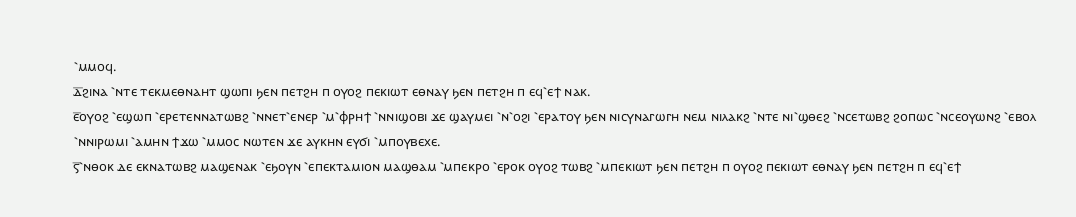⳿ⲙⲙⲟϥ.
ⲇ̅ϩⲓⲛⲁ ⳿ⲛⲧⲉ ⲧⲉⲕⲙⲉⲑⲛⲁⲏⲧ ϣⲱⲡⲓ ϧⲉⲛ ⲡⲉⲧϩⲏ ⲡ ⲟⲩⲟϩ ⲡⲉⲕⲓⲱⲧ ⲉⲑⲛⲁⲩ ϧⲉⲛ ⲡⲉⲧϩⲏ ⲡ ⲉϥ⳿ⲉϯ ⲛⲁⲕ.
ⲉ̅ⲟⲩⲟϩ ⳿ⲉϣⲱⲡ ⳿ⲉⲣⲉⲧⲉⲛⲛⲁⲧⲱⲃϩ ⳿ⲛⲛⲉⲧ⳿ⲉⲛⲉⲣ ⳿ⲙ⳿ⲫⲣⲏϯ ⳿ⲛⲛⲓϣⲟⲃⲓ ϫⲉ ϣⲁⲩⲙⲉⲓ ⳿ⲛ⳿ⲟϩⲓ ⳿ⲉⲣⲁⲧⲟⲩ ϧⲉⲛ ⲛⲓⲥⲩⲛⲁⲅⲱⲅⲏ ⲛⲉⲙ ⲛⲓⲗⲁⲕϩ ⳿ⲛⲧⲉ ⲛⲓ⳿ϣⲑⲉϩ ⳿ⲛⲥⲉⲧⲱⲃϩ ϩⲟⲡⲱⲥ ⳿ⲛⲥⲉⲟⲩⲱⲛϩ ⳿ⲉⲃⲟⲗ ⳿ⲛⲛⲓⲣⲱⲙⲓ ⳿ⲁⲙⲏⲛ ϯϫⲱ ⳿ⲙⲙⲟⲥ ⲛⲱⲧⲉⲛ ϫⲉ ⲁⲩⲕⲏⲛ ⲉⲩϭⲓ ⳿ⲙⲡⲟⲩⲃⲉⲭⲉ.
ⲋ̅⳿ⲛⲑⲟⲕ ⲇⲉ ⲉⲕⲛⲁⲧⲱⲃϩ ⲙⲁϣⲉⲛⲁⲕ ⳿ⲉϧⲟⲩⲛ ⳿ⲉⲡⲉⲕⲧⲁⲙⲓⲟⲛ ⲙⲁϣⲑⲁⲙ ⳿ⲙⲡⲉⲕⲣⲟ ⳿ⲉⲣⲟⲕ ⲟⲩⲟϩ ⲧⲱⲃϩ ⳿ⲙⲡⲉⲕⲓⲱⲧ ϧⲉⲛ ⲡⲉⲧϩⲏ ⲡ ⲟⲩⲟϩ ⲡⲉⲕⲓⲱⲧ ⲉⲑⲛⲁⲩ ϧⲉⲛ ⲡⲉⲧϩⲏ ⲡ ⲉϥ⳿ⲉϯ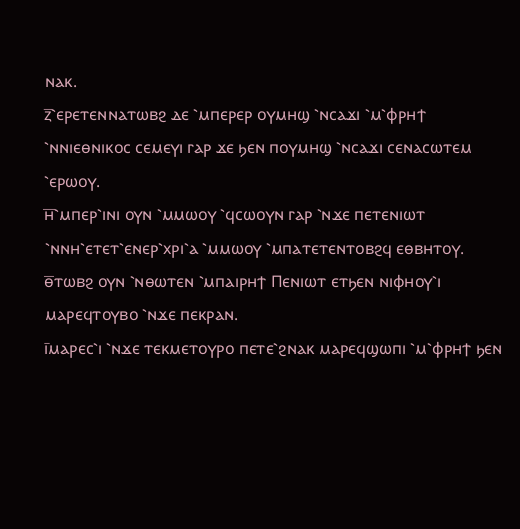ⲛⲁⲕ.
ⲍ̅⳿ⲉⲣⲉⲧⲉⲛⲛⲁⲧⲱⲃϩ ⲇⲉ ⳿ⲙⲡⲉⲣⲉⲣ ⲟⲩⲙⲏϣ ⳿ⲛⲥⲁϫⲓ ⳿ⲙ⳿ⲫⲣⲏϯ ⳿ⲛⲛⲓⲉⲑⲛⲓⲕⲟⲥ ⲥⲉⲙⲉⲩⲓ ⲅⲁⲣ ϫⲉ ϧⲉⲛ ⲡⲟⲩⲙⲏϣ ⳿ⲛⲥⲁϫⲓ ⲥⲉⲛⲁⲥⲱⲧⲉⲙ ⳿ⲉⲣⲱⲟⲩ.
ⲏ̅⳿ⲙⲡⲉⲣ⳿ⲓⲛⲓ ⲟⲩⲛ ⳿ⲙⲙⲱⲟⲩ ⳿ϥⲥⲱⲟⲩⲛ ⲅⲁⲣ ⳿ⲛϫⲉ ⲡⲉⲧⲉⲛⲓⲱⲧ ⳿ⲛⲛⲏ⳿ⲉⲧⲉⲧ⳿ⲉⲛⲉⲣ⳿ⲭⲣⲓ⳿ⲁ ⳿ⲙⲙⲱⲟⲩ ⳿ⲙⲡⲁⲧⲉⲧⲉⲛⲧⲟⲃϩϥ ⲉⲑⲃⲏⲧⲟⲩ.
ⲑ̅ⲧⲱⲃϩ ⲟⲩⲛ ⳿ⲛⲑⲱⲧⲉⲛ ⳿ⲙⲡⲁⲓⲣⲏϯ Ⲡⲉⲛⲓⲱⲧ ⲉⲧϧⲉⲛ ⲛⲓⲫⲏⲟⲩ⳿ⲓ ⲙⲁⲣⲉϥⲧⲟⲩⲃⲟ ⳿ⲛϫⲉ ⲡⲉⲕⲣⲁⲛ.
ⲓ̅ⲙⲁⲣⲉⲥ⳿ⲓ ⳿ⲛϫⲉ ⲧⲉⲕⲙⲉⲧⲟⲩⲣⲟ ⲡⲉⲧⲉ⳿ϩⲛⲁⲕ ⲙⲁⲣⲉϥϣⲱⲡⲓ ⳿ⲙ⳿ⲫⲣⲏϯ ϧⲉⲛ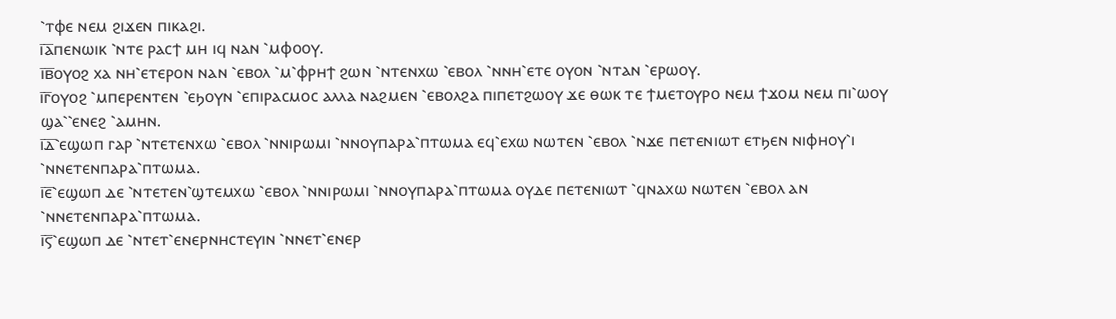⳿ⲧⲫⲉ ⲛⲉⲙ ϩⲓϫⲉⲛ ⲡⲓⲕⲁϩⲓ.
ⲓ̅ⲁ̅ⲡⲉⲛⲱⲓⲕ ⳿ⲛⲧⲉ ⲣⲁⲥϯ ⲙⲏ ⲓϥ ⲛⲁⲛ ⳿ⲙⲫⲟⲟⲩ.
ⲓ̅ⲃ̅ⲟⲩⲟϩ ⲭⲁ ⲛⲏ⳿ⲉⲧⲉⲣⲟⲛ ⲛⲁⲛ ⳿ⲉⲃⲟⲗ ⳿ⲙ⳿ⲫⲣⲏϯ ϩⲱⲛ ⳿ⲛⲧⲉⲛⲭⲱ ⳿ⲉⲃⲟⲗ ⳿ⲛⲛⲏ⳿ⲉⲧⲉ ⲟⲩⲟⲛ ⳿ⲛⲧⲁⲛ ⳿ⲉⲣⲱⲟⲩ.
ⲓ̅ⲅ̅ⲟⲩⲟϩ ⳿ⲙⲡⲉⲣⲉⲛⲧⲉⲛ ⳿ⲉϧⲟⲩⲛ ⳿ⲉⲡⲓⲣⲁⲥⲙⲟⲥ ⲁⲗⲗⲁ ⲛⲁϩⲙⲉⲛ ⳿ⲉⲃⲟⲗϩⲁ ⲡⲓⲡⲉⲧϩⲱⲟⲩ ϫⲉ ⲑⲱⲕ ⲧⲉ ϯⲙⲉⲧⲟⲩⲣⲟ ⲛⲉⲙ ϯϫⲟⲙ ⲛⲉⲙ ⲡⲓ⳿ⲱⲟⲩ ϣⲁ⳿⳿ⲉⲛⲉϩ ⳿ⲁⲙⲏⲛ.
ⲓ̅ⲇ̅⳿ⲉϣⲱⲡ ⲅⲁⲣ ⳿ⲛⲧⲉⲧⲉⲛⲭⲱ ⳿ⲉⲃⲟⲗ ⳿ⲛⲛⲓⲣⲱⲙⲓ ⳿ⲛⲛⲟⲩⲡⲁⲣⲁ⳿ⲡⲧⲱⲙⲁ ⲉϥ⳿ⲉⲭⲱ ⲛⲱⲧⲉⲛ ⳿ⲉⲃⲟⲗ ⳿ⲛϫⲉ ⲡⲉⲧⲉⲛⲓⲱⲧ ⲉⲧϧⲉⲛ ⲛⲓⲫⲏⲟⲩ⳿ⲓ ⳿ⲛⲛⲉⲧⲉⲛⲡⲁⲣⲁ⳿ⲡⲧⲱⲙⲁ.
ⲓ̅ⲉ̅⳿ⲉϣⲱⲡ ⲇⲉ ⳿ⲛⲧⲉⲧⲉⲛ⳿ϣⲧⲉⲙⲭⲱ ⳿ⲉⲃⲟⲗ ⳿ⲛⲛⲓⲣⲱⲙⲓ ⳿ⲛⲛⲟⲩⲡⲁⲣⲁ⳿ⲡⲧⲱⲙⲁ ⲟⲩⲇⲉ ⲡⲉⲧⲉⲛⲓⲱⲧ ⳿ϥⲛⲁⲭⲱ ⲛⲱⲧⲉⲛ ⳿ⲉⲃⲟⲗ ⲁⲛ ⳿ⲛⲛⲉⲧⲉⲛⲡⲁⲣⲁ⳿ⲡⲧⲱⲙⲁ.
ⲓ̅ⲋ̅⳿ⲉϣⲱⲡ ⲇⲉ ⳿ⲛⲧⲉⲧ⳿ⲉⲛⲉⲣⲛⲏⲥⲧⲉⲩⲓⲛ ⳿ⲛⲛⲉⲧ⳿ⲉⲛⲉⲣ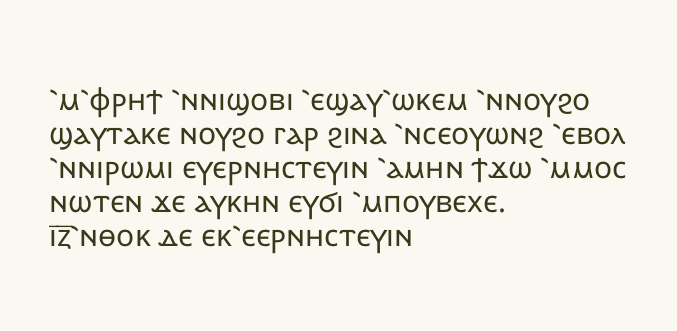⳿ⲙ⳿ⲫⲣⲏϯ ⳿ⲛⲛⲓϣⲟⲃⲓ ⳿ⲉϣⲁⲩ⳿ⲱⲕⲉⲙ ⳿ⲛⲛⲟⲩϩⲟ ϣⲁⲩⲧⲁⲕⲉ ⲛⲟⲩϩⲟ ⲅⲁⲣ ϩⲓⲛⲁ ⳿ⲛⲥⲉⲟⲩⲱⲛϩ ⳿ⲉⲃⲟⲗ ⳿ⲛⲛⲓⲣⲱⲙⲓ ⲉⲩⲉⲣⲛⲏⲥⲧⲉⲩⲓⲛ ⳿ⲁⲙⲏⲛ ϯϫⲱ ⳿ⲙⲙⲟⲥ ⲛⲱⲧⲉⲛ ϫⲉ ⲁⲩⲕⲏⲛ ⲉⲩϭⲓ ⳿ⲙⲡⲟⲩⲃⲉⲭⲉ.
ⲓ̅ⲍ̅⳿ⲛⲑⲟⲕ ⲇⲉ ⲉⲕ⳿ⲉⲉⲣⲛⲏⲥⲧⲉⲩⲓⲛ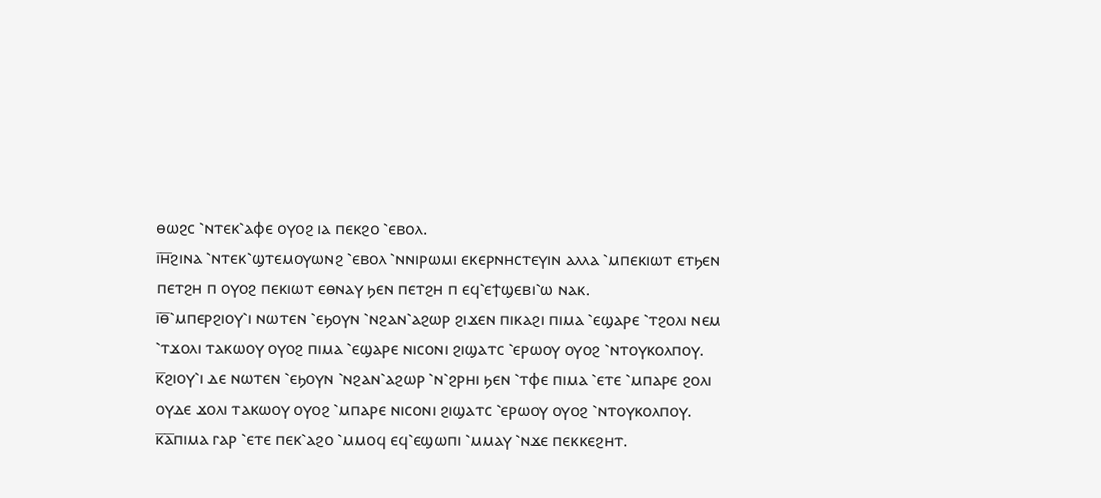ⲑⲱϩⲥ ⳿ⲛⲧⲉⲕ⳿ⲁⲫⲉ ⲟⲩⲟϩ ⲓⲁ ⲡⲉⲕϩⲟ ⳿ⲉⲃⲟⲗ.
ⲓ̅ⲏ̅ϩⲓⲛⲁ ⳿ⲛⲧⲉⲕ⳿ϣⲧⲉⲙⲟⲩⲱⲛϩ ⳿ⲉⲃⲟⲗ ⳿ⲛⲛⲓⲣⲱⲙⲓ ⲉⲕⲉⲣⲛⲏⲥⲧⲉⲩⲓⲛ ⲁⲗⲗⲁ ⳿ⲙⲡⲉⲕⲓⲱⲧ ⲉⲧϧⲉⲛ ⲡⲉⲧϩⲏ ⲡ ⲟⲩⲟϩ ⲡⲉⲕⲓⲱⲧ ⲉⲑⲛⲁⲩ ϧⲉⲛ ⲡⲉⲧϩⲏ ⲡ ⲉϥ⳿ⲉϯϣⲉⲃⲓ⳿ⲱ ⲛⲁⲕ.
ⲓ̅ⲑ̅⳿ⲙⲡⲉⲣϩⲓⲟⲩ⳿ⲓ ⲛⲱⲧⲉⲛ ⳿ⲉϧⲟⲩⲛ ⳿ⲛϩⲁⲛ⳿ⲁϩⲱⲣ ϩⲓϫⲉⲛ ⲡⲓⲕⲁϩⲓ ⲡⲓⲙⲁ ⳿ⲉϣⲁⲣⲉ ⳿ⲧϩⲟⲗⲓ ⲛⲉⲙ ⳿ⲧϫⲟⲗⲓ ⲧⲁⲕⲱⲟⲩ ⲟⲩⲟϩ ⲡⲓⲙⲁ ⳿ⲉϣⲁⲣⲉ ⲛⲓⲥⲟⲛⲓ ϩⲓϣⲁⲧⲥ ⳿ⲉⲣⲱⲟⲩ ⲟⲩⲟϩ ⳿ⲛⲧⲟⲩⲕⲟⲗⲡⲟⲩ.
ⲕ̅ϩⲓⲟⲩ⳿ⲓ ⲇⲉ ⲛⲱⲧⲉⲛ ⳿ⲉϧⲟⲩⲛ ⳿ⲛϩⲁⲛ⳿ⲁϩⲱⲣ ⳿ⲛ⳿ϩⲣⲏⲓ ϧⲉⲛ ⳿ⲧⲫⲉ ⲡⲓⲙⲁ ⳿ⲉⲧⲉ ⳿ⲙⲡⲁⲣⲉ ϩⲟⲗⲓ ⲟⲩⲇⲉ ϫⲟⲗⲓ ⲧⲁⲕⲱⲟⲩ ⲟⲩⲟϩ ⳿ⲙⲡⲁⲣⲉ ⲛⲓⲥⲟⲛⲓ ϩⲓϣⲁⲧⲥ ⳿ⲉⲣⲱⲟⲩ ⲟⲩⲟϩ ⳿ⲛⲧⲟⲩⲕⲟⲗⲡⲟⲩ.
ⲕ̅ⲁ̅ⲡⲓⲙⲁ ⲅⲁⲣ ⳿ⲉⲧⲉ ⲡⲉⲕ⳿ⲁϩⲟ ⳿ⲙⲙⲟϥ ⲉϥ⳿ⲉϣⲱⲡⲓ ⳿ⲙⲙⲁⲩ ⳿ⲛϫⲉ ⲡⲉⲕⲕⲉϩⲏⲧ.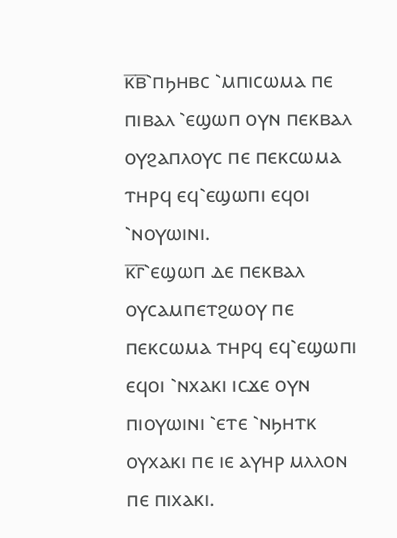ⲕ̅ⲃ̅⳿ⲡϧⲏⲃⲥ ⳿ⲙⲡⲓⲥⲱⲙⲁ ⲡⲉ ⲡⲓⲃⲁⲗ ⳿ⲉϣⲱⲡ ⲟⲩⲛ ⲡⲉⲕⲃⲁⲗ ⲟⲩϩⲁⲡⲗⲟⲩⲥ ⲡⲉ ⲡⲉⲕⲥⲱⲙⲁ ⲧⲏⲣϥ ⲉϥ⳿ⲉϣⲱⲡⲓ ⲉϥⲟⲓ ⳿ⲛⲟⲩⲱⲓⲛⲓ.
ⲕ̅ⲅ̅⳿ⲉϣⲱⲡ ⲇⲉ ⲡⲉⲕⲃⲁⲗ ⲟⲩⲥⲁⲙⲡⲉⲧϩⲱⲟⲩ ⲡⲉ ⲡⲉⲕⲥⲱⲙⲁ ⲧⲏⲣϥ ⲉϥ⳿ⲉϣⲱⲡⲓ ⲉϥⲟⲓ ⳿ⲛⲭⲁⲕⲓ ⲓⲥϫⲉ ⲟⲩⲛ ⲡⲓⲟⲩⲱⲓⲛⲓ ⳿ⲉⲧⲉ ⳿ⲛϧⲏⲧⲕ ⲟⲩⲭⲁⲕⲓ ⲡⲉ ⲓⲉ ⲁⲩⲏⲣ ⲙⲗⲗⲟⲛ ⲡⲉ ⲡⲓⲭⲁⲕⲓ.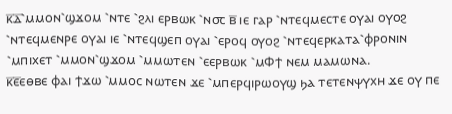ⲕ̅ⲇ̅⳿ⲙⲙⲟⲛ⳿ϣϫⲟⲙ ⳿ⲛⲧⲉ ⳿ϩⲗⲓ ⲉⲣⲃⲱⲕ ⳿ⲛ⳪ ⲃ̅ ⲓⲉ ⲅⲁⲣ ⳿ⲛⲧⲉϥⲙⲉⲥⲧⲉ ⲟⲩⲁⲓ ⲟⲩⲟϩ ⳿ⲛⲧⲉϥⲙⲉⲛⲣⲉ ⲟⲩⲁⲓ ⲓⲉ ⳿ⲛⲧⲉϥϣⲉⲡ ⲟⲩⲁⲓ ⳿ⲉⲣⲟϥ ⲟⲩⲟϩ ⳿ⲛⲧⲉϥⲉⲣⲕⲁⲧⲁ⳿ⲫⲣⲟⲛⲓⲛ ⳿ⲙⲡⲓⲭⲉⲧ ⳿ⲙⲙⲟⲛ⳿ϣϫⲟⲙ ⳿ⲙⲙⲱⲧⲉⲛ ⳿ⲉⲉⲣⲃⲱⲕ ⳿ⲙⲪϯ ⲛⲉⲙ ⲙⲁⲙⲱⲛⲁ.
ⲕ̅ⲉ̅ⲉⲑⲃⲉ ⲫⲁⲓ ϯϫⲱ ⳿ⲙⲙⲟⲥ ⲛⲱⲧⲉⲛ ϫⲉ ⳿ⲙⲡⲉⲣϥⲓⲣⲱⲟⲩϣ ϧⲁ ⲧⲉⲧⲉⲛⲯⲩⲭⲏ ϫⲉ ⲟⲩ ⲡⲉ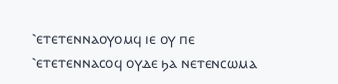⳿ⲉⲧⲉⲧⲉⲛⲛⲁⲟⲩⲟⲙϥ ⲓⲉ ⲟⲩ ⲡⲉ ⳿ⲉⲧⲉⲧⲉⲛⲛⲁⲥⲟϥ ⲟⲩⲇⲉ ϧⲁ ⲛⲉⲧⲉⲛⲥⲱⲙⲁ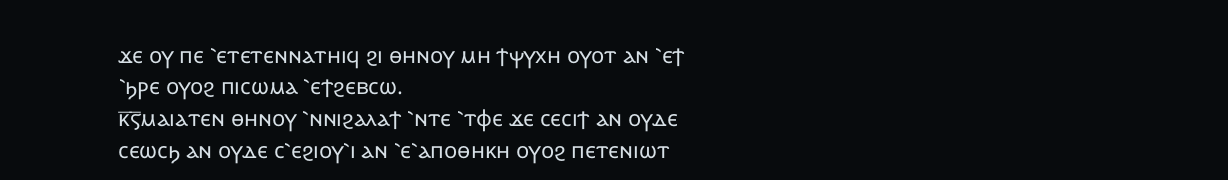ϫⲉ ⲟⲩ ⲡⲉ ⳿ⲉⲧⲉⲧⲉⲛⲛⲁⲧⲏⲓϥ ϩⲓ ⲑⲏⲛⲟⲩ ⲙⲏ ϯⲯⲩⲭⲏ ⲟⲩⲟⲧ ⲁⲛ ⳿ⲉϯ ⳿ϧⲣⲉ ⲟⲩⲟϩ ⲡⲓⲥⲱⲙⲁ ⳿ⲉϯϩⲉⲃⲥⲱ.
ⲕ̅ⲋ̅ⲙⲁⲓⲁⲧⲉⲛ ⲑⲏⲛⲟⲩ ⳿ⲛⲛⲓϩⲁⲗⲁϯ ⳿ⲛⲧⲉ ⳿ⲧⲫⲉ ϫⲉ ⲥⲉⲥⲓϯ ⲁⲛ ⲟⲩⲇⲉ ⲥⲉⲱⲥϧ ⲁⲛ ⲟⲩⲇⲉ ⲥ⳿ⲉϩⲓⲟⲩ⳿ⲓ ⲁⲛ ⳿ⲉ⳿ⲁⲡⲟⲑⲏⲕⲏ ⲟⲩⲟϩ ⲡⲉⲧⲉⲛⲓⲱⲧ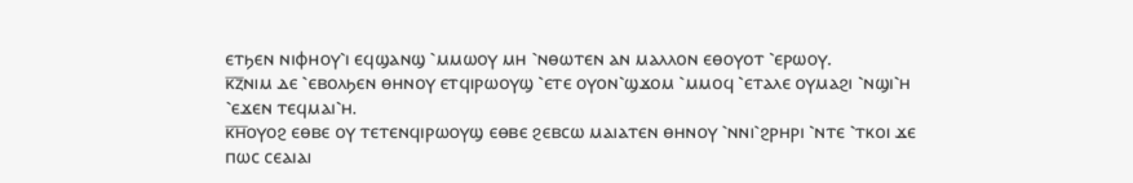ⲉⲧϧⲉⲛ ⲛⲓⲫⲏⲟⲩ⳿ⲓ ⲉϥϣⲁⲛϣ ⳿ⲙⲙⲱⲟⲩ ⲙⲏ ⳿ⲛⲑⲱⲧⲉⲛ ⲁⲛ ⲙⲁⲗⲗⲟⲛ ⲉⲑⲟⲩⲟⲧ ⳿ⲉⲣⲱⲟⲩ.
ⲕ̅ⲍ̅ⲛⲓⲙ ⲇⲉ ⳿ⲉⲃⲟⲗϧⲉⲛ ⲑⲏⲛⲟⲩ ⲉⲧϥⲓⲣⲱⲟⲩϣ ⳿ⲉⲧⲉ ⲟⲩⲟⲛ⳿ϣϫⲟⲙ ⳿ⲙⲙⲟϥ ⳿ⲉⲧⲁⲗⲉ ⲟⲩⲙⲁϩⲓ ⳿ⲛϣⲓ⳿ⲏ ⳿ⲉϫⲉⲛ ⲧⲉϥⲙⲁⲓ⳿ⲏ.
ⲕ̅ⲏ̅ⲟⲩⲟϩ ⲉⲑⲃⲉ ⲟⲩ ⲧⲉⲧⲉⲛϥⲓⲣⲱⲟⲩϣ ⲉⲑⲃⲉ ϩⲉⲃⲥⲱ ⲙⲁⲓⲁⲧⲉⲛ ⲑⲏⲛⲟⲩ ⳿ⲛⲛⲓ⳿ϩⲣⲏⲣⲓ ⳿ⲛⲧⲉ ⳿ⲧⲕⲟⲓ ϫⲉ ⲡⲱⲥ ⲥⲉⲁⲓⲁⲓ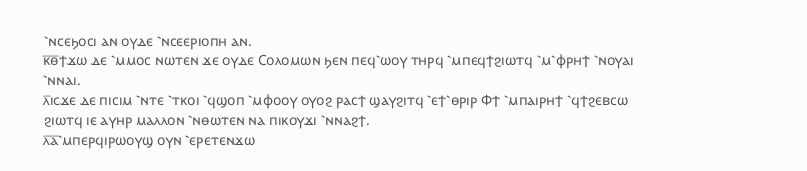⳿ⲛⲥⲉϧⲟⲥⲓ ⲁⲛ ⲟⲩⲇⲉ ⳿ⲛⲥⲉⲉⲣⲓⲟⲡⲏ ⲁⲛ.
ⲕ̅ⲑ̅ϯϫⲱ ⲇⲉ ⳿ⲙⲙⲟⲥ ⲛⲱⲧⲉⲛ ϫⲉ ⲟⲩⲇⲉ Ⲥⲟⲗⲟⲙⲱⲛ ϧⲉⲛ ⲡⲉϥ⳿ⲱⲟⲩ ⲧⲏⲣϥ ⳿ⲙⲡⲉϥϯϩⲓⲱⲧϥ ⳿ⲙ⳿ⲫⲣⲏϯ ⳿ⲛⲟⲩⲁⲓ ⳿ⲛⲛⲁⲓ.
ⲗ̅ⲓⲥϫⲉ ⲇⲉ ⲡⲓⲥⲓⲙ ⳿ⲛⲧⲉ ⳿ⲧⲕⲟⲓ ⳿ϥϣⲟⲡ ⳿ⲙⲫⲟⲟⲩ ⲟⲩⲟϩ ⲣⲁⲥϯ ϣⲁⲩϩⲓⲧϥ ⳿ⲉϯ⳿ⲑⲣⲓⲣ Ⲫϯ ⳿ⲙⲡⲁⲓⲣⲏϯ ⳿ϥϯϩⲉⲃⲥⲱ ϩⲓⲱⲧϥ ⲓⲉ ⲁⲩⲏⲣ ⲙⲁⲗⲗⲟⲛ ⳿ⲛⲑⲱⲧⲉⲛ ⲛⲁ ⲡⲓⲕⲟⲩϫⲓ ⳿ⲛⲛⲁϩϯ.
ⲗ̅ⲁ̅⳿ⲙⲡⲉⲣϥⲓⲣⲱⲟⲩϣ ⲟⲩⲛ ⳿ⲉⲣⲉⲧⲉⲛϫⲱ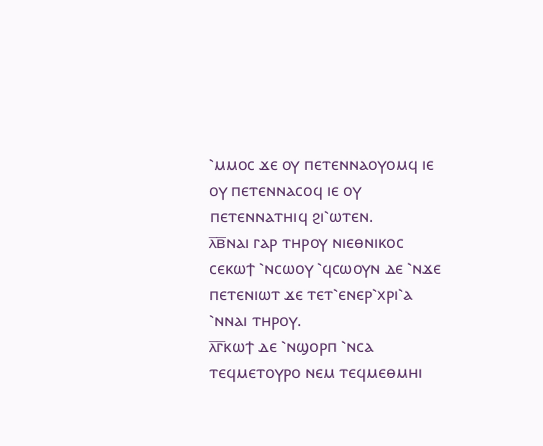⳿ⲙⲙⲟⲥ ϫⲉ ⲟⲩ ⲡⲉⲧⲉⲛⲛⲁⲟⲩⲟⲙϥ ⲓⲉ ⲟⲩ ⲡⲉⲧⲉⲛⲛⲁⲥⲟϥ ⲓⲉ ⲟⲩ ⲡⲉⲧⲉⲛⲛⲁⲧⲏⲓϥ ϩⲓ⳿ⲱⲧⲉⲛ.
ⲗ̅ⲃ̅ⲛⲁⲓ ⲅⲁⲣ ⲧⲏⲣⲟⲩ ⲛⲓⲉⲑⲛⲓⲕⲟⲥ ⲥⲉⲕⲱϯ ⳿ⲛⲥⲱⲟⲩ ⳿ϥⲥⲱⲟⲩⲛ ⲇⲉ ⳿ⲛϫⲉ ⲡⲉⲧⲉⲛⲓⲱⲧ ϫⲉ ⲧⲉⲧ⳿ⲉⲛⲉⲣ⳿ⲭⲣⲓ⳿ⲁ ⳿ⲛⲛⲁⲓ ⲧⲏⲣⲟⲩ.
ⲗ̅ⲅ̅ⲕⲱϯ ⲇⲉ ⳿ⲛϣⲟⲣⲡ ⳿ⲛⲥⲁ ⲧⲉϥⲙⲉⲧⲟⲩⲣⲟ ⲛⲉⲙ ⲧⲉϥⲙⲉⲑⲙⲏⲓ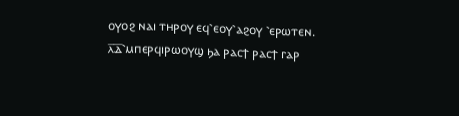ⲟⲩⲟϩ ⲛⲁⲓ ⲧⲏⲣⲟⲩ ⲉϥ⳿ⲉⲟⲩ⳿ⲁϩⲟⲩ ⳿ⲉⲣⲱⲧⲉⲛ.
ⲗ̅ⲇ̅⳿ⲙⲡⲉⲣϥⲓⲣⲱⲟⲩϣ ϧⲁ ⲣⲁⲥϯ ⲣⲁⲥϯ ⲅⲁⲣ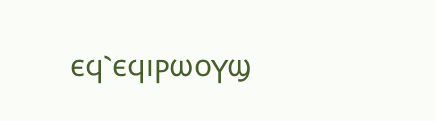ⲉϥ⳿ⲉϥⲓⲣⲱⲟⲩϣ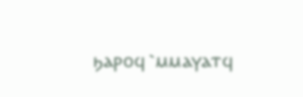ϧⲁⲣⲟϥ ⳿ⲙⲙⲁⲩⲁⲧϥ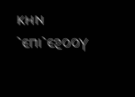ⲕⲏⲛ ⳿ⲉⲡⲓ⳿ⲉϩⲟⲟⲩ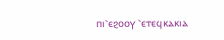ⲡⲓ⳿ⲉϩⲟⲟⲩ ⳿ⲉⲧⲉϥⲕⲁⲕⲓⲁ